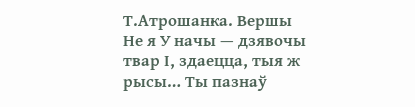Т.Атрошанка. Вершы
Не я У начы — дзявочы твар І, здаецца, тыя ж рысы… Ты пазнаў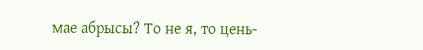мае абрысы? То не я, то цень-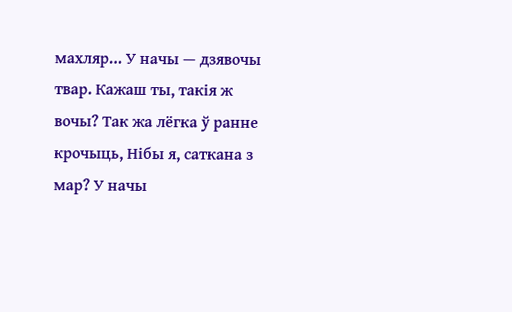махляр… У начы — дзявочы твар. Кажаш ты, такія ж вочы? Так жа лёгка ў ранне крочыць, Нібы я, саткана з мар? У начы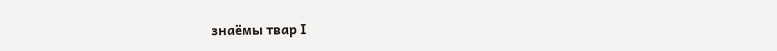знаёмы твар І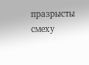празрысты смеху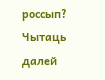россып?
Чытаць далей